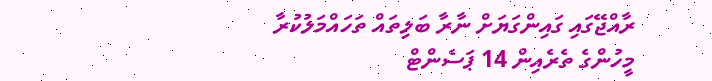ރާއްޖޭގައި ގައިންގަޔަށް ނާރާ ބަލިތައް ތަހައްމަލުކުރާ މީހުންގެ ތެރެއިން 14 ޕަސެންޓް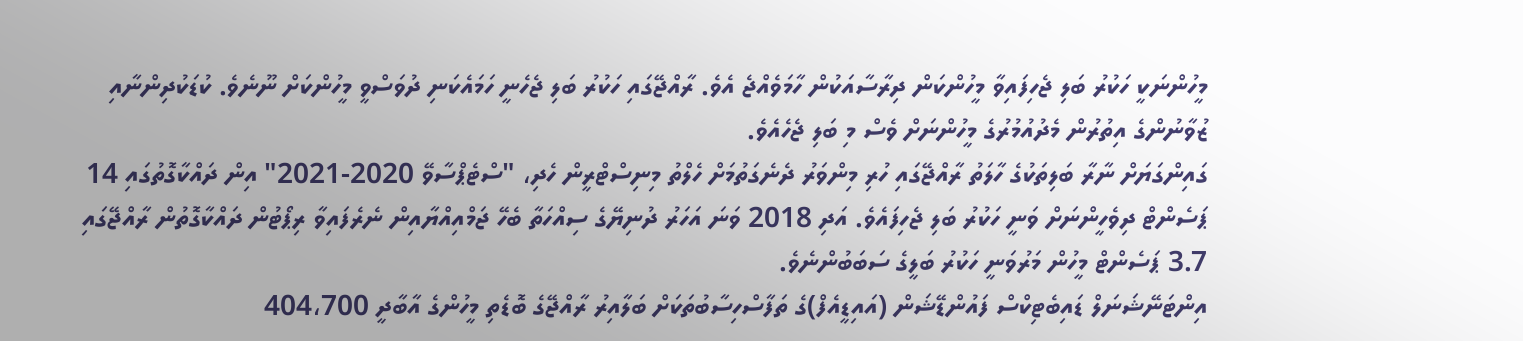މީހުންނަކީ ހަކުރު ބަލި ޖެހިފައިވާ މީހުންކަން ދިރާސާއަކުން ހާމަވެއްޖެ އެވެ. ރާއްޖޭގައި ހަކުރު ބަލި ޖެހެނީ ހަމައެކަނި ދުވަސްވީ މީހުންކަށް ނޫނެވެ. ކުޑަކުދިންނާއި ޒުވާނުންގެ އިތުރުން މެދުއުމުރުގެ މީހުންނަށް ވެސް މި ބަލި ޖެހެއެވެ.
ގައިންގަޔަށް ނާރާ ބަލިތަކުގެ ހާލަތު ރާއްޖޭގައި ހުރި މިންވަރު ދެނެގަތުމަށް ހެލްތު މިނިސްޓްރީން ހެދި، "ސްޓެޕްސާވޭ 2020-2021" އިން ދައްކާގޮތުގައި 14 ޕަސެންޓް ދިވެހީންނަށް ވަނީ ހަކުރު ބަލި ޖެހިފައެވެ. އަދި 2018 ވަނަ އަހަރު ދުނިޔޭގެ ސިއްހަތާ ބެހޭ ޖަމްއިއްޔާއިން ނެރެފައިވާ ރިޕޯޓުން ދައްކާގޮތުން ރާއްޖޭގައި 3.7 ޕަސެންޓް މީހުން މަރުވަނީ ހަކުރު ބަލީގެ ސަބަބުންނެވެ.
އިންޓަނޭޝަނަލް ޑައިބެޓިކްސް ފައުންޑޭޝަން (އައިޑީއެފް)ގެ ތަފާސްހިސާބުތަކަށް ބަލާއިރު ރާއްޖޭގެ ބޮޑެތި މީހުންގެ އާބާދީ 404،700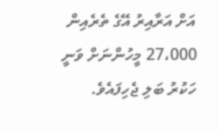އަށް އަރާއިރު އޭގެ ތެރެއިން 27،000 މީހުންނަށް ވަނީ ހަކުރު ބަލި ޖެހިފައެވެ.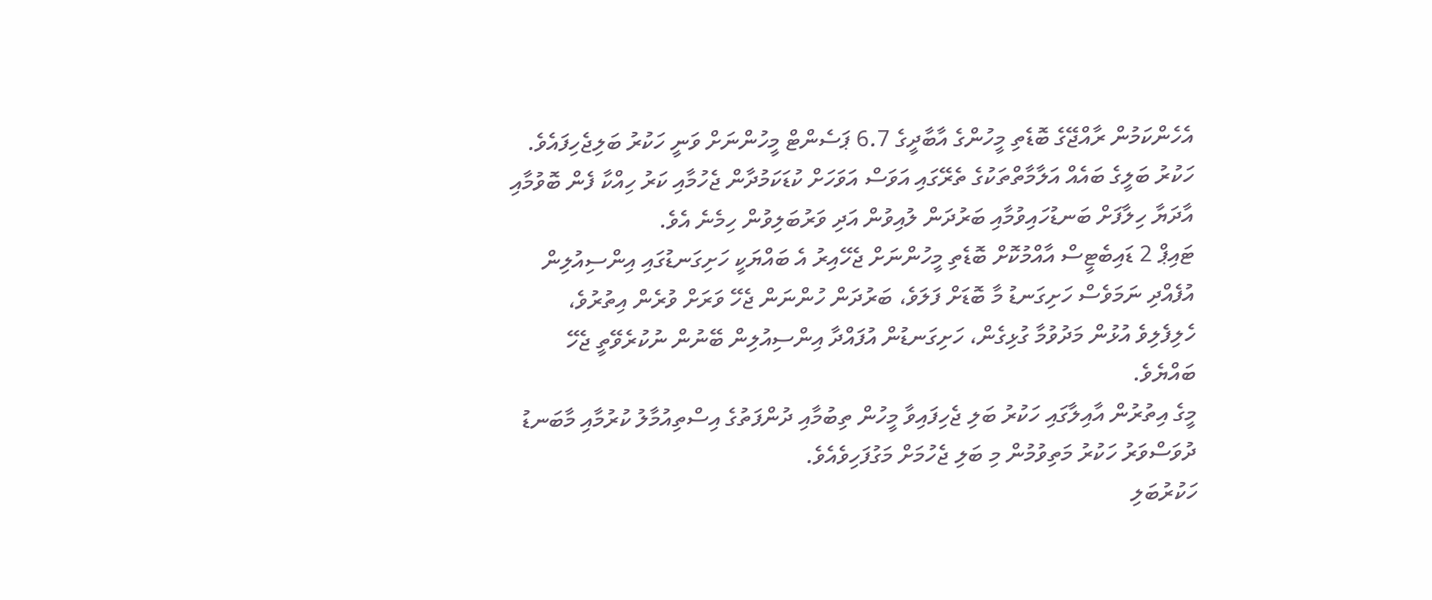އެހެންކަމުން ރާއްޖޭގެ ބޮޑެތި މީހުންގެ އާބާދީގެ 6.7 ޕަސެންޓް މީހުންނަށް ވަނީ ހަކުރު ބަލިޖެހިފައެވެ.
ހަކުރު ބަލީގެ ބައެއް އަލާމާތްތަކުގެ ތެރޭގައި އަވަސް އަވަހަށް ކުޑަކަމުދާން ޖެހުމާއި ކަރު ހިއްކާ ފެން ބޮވުމާއި އާދަޔާ ހިލާފަށް ބަނޑުހައިވުމާއި ބަރުދަން ލުއިވުން އަދި ވަރުބަލިވުން ހިމެނެ އެވެ.
ޓައިޕް 2 ޑައިބެޓީސް އާއްމުކޮށް ބޮޑެތި މީހުންނަށް ޖެހޭއިރު އެ ބައްޔަކީ ހަށިގަނޑުގައި އިންސިއުލިން އުފެއްދި ނަމަވެސް ހަށިގަނޑު މާ ބޮޑަށް ފަލަވެ، ބަރުދަން ހުންނަން ޖެހޭ ވަރަށް ވުރެން އިތުރުވެ، ހެލިފެލިވެ އުޅުން މަދުވުމާ ގުޅިގެން، ހަށިގަނޑުން އުފައްދާ އިންސިއުލިން ބޭނުން ނުކުރެވޭތީ ޖެހޭ ބައްޔެވެ.
މީގެ އިތުރުން އާއިލާގައި ހަކުރު ބަލި ޖެހިފައިވާ މީހުން ތިބުމާއި ދުންފަތުގެ އިސްތިއުމާލު ކުރުމާއި މާބަނޑު ދުވަސްވަރު ހަކުރު މަތިވުމުން މި ބަލި ޖެހުމަށް މަގުފަހިވެއެވެ.
ހަކުރުބަލި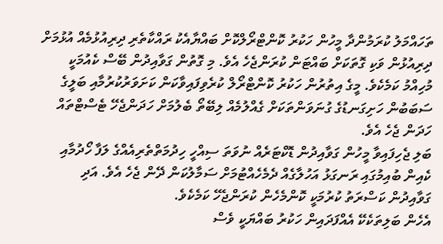ތަހައްމަލު ކުރަމުންދާ މީހުން ހަކުރު ކޮންޓްރޯލްކޮށް ބައްޔާއެކު ރައްކާތެރި ދިރިއުޅުމެއް އުޅުމަށް ދިރިއުޅުން ވަކި ގޮތަކަށް ބައްޓަން ކުރަންޖެހެ އެވެ. މި ގޮތުން ގަވާއިދުން ބޭސް ކެއުމަކީ މުހިއްމު ކަމެކެވެ. މީގެ އިތުރުން ހަކުރު ކޮންޓްރޯލް ކުރެވިފައިވާކަން ކަށަވަރުކުރުމާއި ބަލީގެ ސަބަބުން ހަށިގަނޑުގެ ގުނަވަންތަކަށް ގެއްލުމެއް ލިބޭތޯ ބެލުމަށް ހަދަންޖެހޭ ޓެސްޓްތައް ހަދަން ޖެހެ އެވެ.
ބަލި ޖެހިފައިވާ މީހުން ގަވާއިދުން ޑޮކްޓަރެއް ނުވަތަ ސިއްހީ ހިދުމަތްތެރިއެއްގެ ލަފާ ހޯދުމާއި ކެއިން ބުއިމުގައި ރަނގަޅު އަހުލާގެއް ދެމެހެއްޓުމަށް ސަމާލުކަން ދޭން ޖެހެ އެވެ. އަދި ގަވާއިދުން ކަސްރަތު ކުރުމަކީ ކޮންމެހެން ކުރަންޖެހޭ ކަމެކެވެ.
އެހެން ބަލިތަކެކޭ އެއްފަދައިން ހަކުރު ބައްޔަކީ ވެސް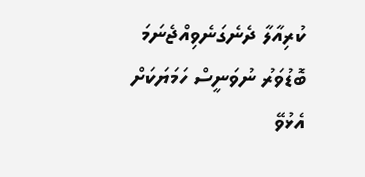ކުރިއާލާ ދެނެގަނެވިއްޖެނަމަ ބޮޑުވަރު ނުވަނީސް ހަމަޔަކަށް އެޅުވޭ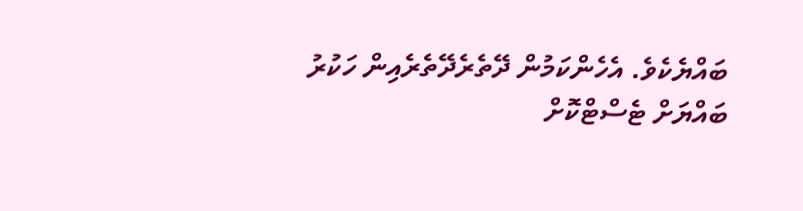ބައްޔެކެވެ. އެހެންކަމުން ދޭތެރެދޭތެރެއިން ހަކުރު ބައްޔަށް ޓެސްޓްކޮށް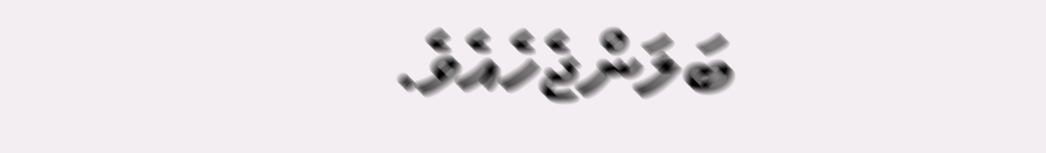ބަލަންޖެހެއެވެ.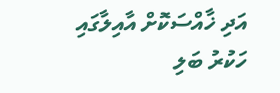އަދި ޚާއްސަކޮށް އާއިލާގައި ހަކުރު ބަލި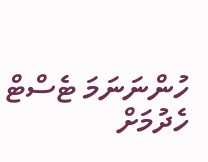ހުންނަނަމަ ޓެސްޓް ހެދުމަށް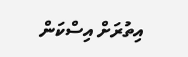އިތުރަށް އިސްކަން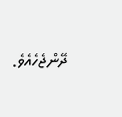ދޭންޖެހެއެވެ.